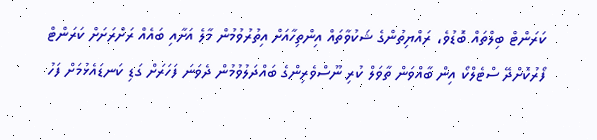ކަރަންޓް ބިލްތައް ބޮޑުވެ، ރައްޔިތުންގެ ޝަކުވާތައް އިންތިހާއަށް އިތުރުވުމުން މާލެ އަށާއި ބައެއް ރަށްރަށަށް ކަރަންޓް ފޯރުކޮށްދޭ ސްޓެލްކޯ އިން ބާއްވަން ތާވަލް ކުރި ނޫސްވެރިންގެ ބައްދަލުވުމުން ދެވަނަ ފަހަރަށް ގަޑި ކަނޑައެޅުމަށް ފަހު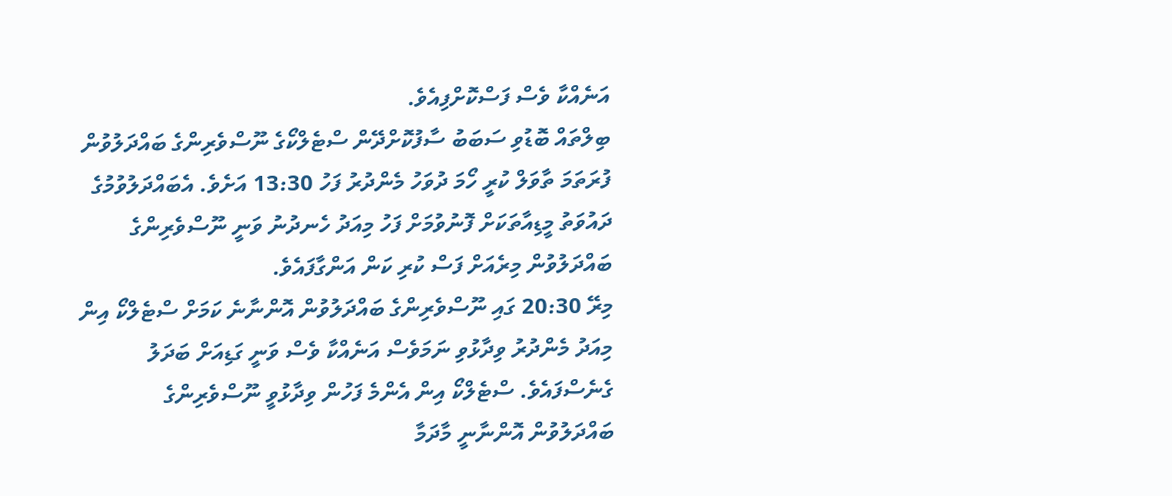އަނެއްކާ ވެސް ފަސްކޮށްފިއެވެ.
ބިލްތައް ބޮޑުވި ސަބަބު ސާފުކޮށްދޭން ސްޓެލްކޯގެ ނޫސްވެރިންގެ ބައްދަލުވުން ފުރަތަމަ ތާވަލް ކުރީ ހޯމަ ދުވަހު މެންދުރު ފަހު 13:30 އަށެވެ. އެބައްދަލުވުމުގެ ދައުވަތު މީޑިއާތަކަށް ފޮނުވުމަށް ފަހު މިއަދު ހެނދުނު ވަނީ ނޫސްވެރިންގެ ބައްދަލުވުން މިރެއަށް ފަސް ކުރި ކަން އަންގާފައެވެ.
މިރޭ 20:30 ގައި ނޫސްވެރިންގެ ބައްދަލުވުން އޮންނާނެ ކަމަށް ސްޓެލްކޯ އިން މިއަދު މެންދުރު ވިދާޅުވި ނަމަވެސް އަނެއްކާ ވެސް ވަނީ ގަޑިއަށް ބަދަލު ގެނެސްފައެވެ. ސްޓެލްކޯ އިން އެންމެ ފަހުން ވިދާޅުވީ ނޫސްވެރިންގެ ބައްދަލުވުން އޮންނާނީ މާދަމާ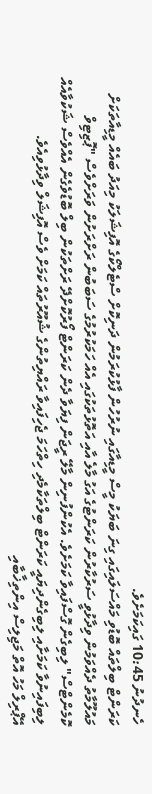ހެނދުނު 10:45 ގައިކަމަށެވެ.
ކަރަންޓް ބިލްތައް ބޮޑުވި މައްސަލައިގައި ގިނަ ބަޔަކު މީސް މީޑިއާގައި ނުރުހުން ފާޅުކުރަމުން ދަނިކޮށް ސްޓެލްކޯގެ އޮފިޝަލަކު މިއަދު ބައެއް މީޑިއާތަކަށް މައުލޫމާތު ދެއްވަމުން ވިދާޅުވީ ސަރުކާރުން ކަރަންޓުގެ އަގު މާލެ އާއި އަތޮޅުތަކުގައި އެއް ހަމަކުރުމުގެ ސަބަބުން ރަށްރަށުން ވަރަށްވެސް "ޕޮޒިޓިވް ކޮމެންޓްސް" ލިބިގެން ގޮސްފައިވާ ކަމަށެވެ. އެކުންފުނިން މާލޭ ރީޖަން ފިޔަވާ ދެން ކަރަންޓް ފޯރުކޮށްދޭ ރަށްތަކުން ބިލް ބޮޑުވެގެން އެއްވެސް ޝަކުވާއެއް ލިބިފައިނުވާ ކަމަށާއި ލިބިގެންދިޔައީ ކަރަންޓް ބިލްތަކާމެދި ހިތްހަމަ ޖެހިފައިވާ ރައްޔިތުންގެ ޝުއޫރުތައް ކަމަށް ވެސް އޮފިޝަލް ވިދާޅުވިއެވެ.
އޭޕްރިލް މަހު އޮތް މަޖިލިސް އިންތިޚާބާއި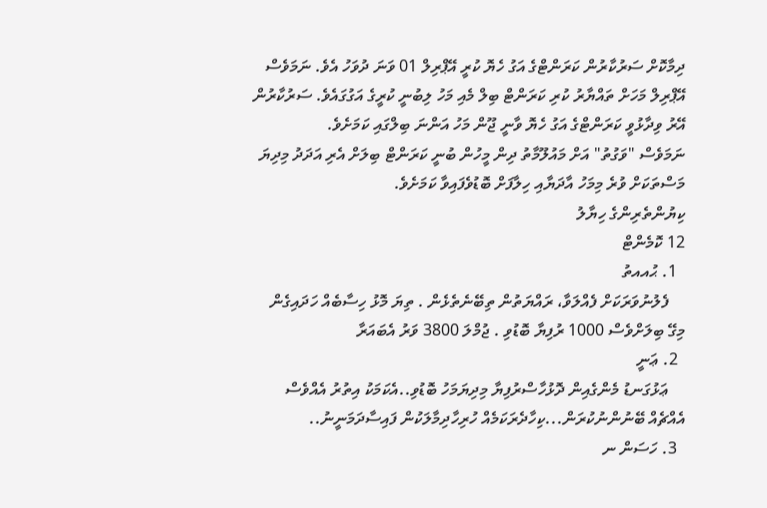ދިމާކޮށް ސަރުކާރުން ކަރަންޓްގެ އަގު ހެޔޮ ކުރީ އޭޕްރިލް 01 ވަނަ ދުވަހު އެވެ. ނަމަވެސް އޭޕްރިލް މަހަށް ތައްޔާރު ކުރި ކަރަންޓް ބިލް މެއި މަހު ލިބުނީ ކުރީގެ އަގުގައެވެ. ސަރުކާރުން އޭރު ވިދާޅުވީ ކަރަންޓްގެ އަގު ހެޔޮ ވާނީ ޖޫން މަހު އަންނަ ބިލްގައި ކަމަށެވެ.
ނަމަވެސް "ވަގުތު" އަށް މައުލޫމާތު ދިން މީހުން ބުނީ ކަރަންޓް ބިލަށް އެރި އަދަދު މިދިޔަ މަސްތަކަށް ވުރެ މިމަހު އާދަޔާއި ހިލާފަށް ބޮޑުވެފައިވާ ކަމަށެވެ.
ކިޔުންތެރިންގެ ހިޔާލު
12 ކޮމެންޓް
  1. ޙުއއތު
    ފެލުނުވަރަކަށް ފެއްލަވާ، ރައްޔަތުން ތިބޭނެތެޅެން . ތިޔަ މޮޅު ހިސާބެއް ހަދައިގެން މިގޭ ބިލަށްވެސް 1000 ރުފިޔާ ބޮޑުވި . ޖުމްލަ 3800 ވަރު އެބައަރާ
  2. ޢަނީ
    ޢަޅުގަނޑު މެންގެއިން ދޮޅުހާސްރުފިޔާ މިދިޔަމަހު ބޮޑުވި..އެކަމަކު އިތުރު އެއްވެސް އެއްޗެއް ބޭނުންނުކުރަން...ކިހާދެރަކަމެއް ހުރިހާދިމާލަކުން ފައިސާދަމަނީނު..
  3. ހަސަން ނ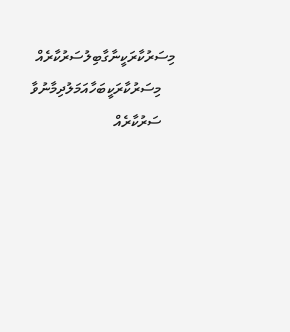މިސަރުކާރަކީނާގާބިލުސަރުކާރެއް
    މިސަރުކާރަކީބަހާއަމަލުދިމާނުވާ
    ސަރުކާރެއް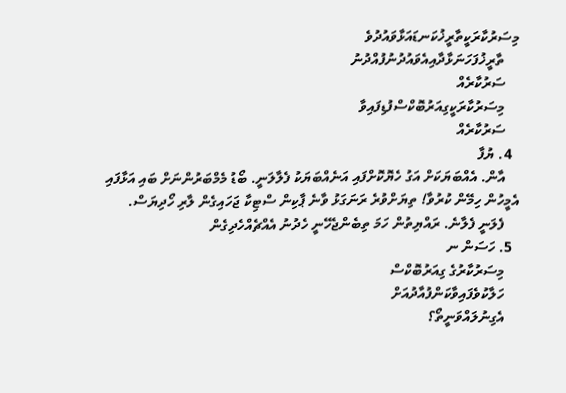މިސަރުކާރަކީތާރީޚުކަނޑައަޅާވައުދުވެ
    ތާރީޚުފަހަނަޅާދާއިއެވައުދުނުފުއްދުނު
    ސަރުކާރެއް
    މިސަރުކާރަކީގިއަރުބޮކްސްފުޑިފައިވާ
    ސަރުކާރެއް
  4. ޔުފާ
    އާން. އެއްބަޔަކަށް އަގު ހެޔޮކޮށްފައި އަނެއްބަޔަކު ފެލާލަނީ. ބޯޑު މެމްބަރުންނަށް ބައި އަޅާފައި އެމީހުން ހިމޭން ކުރުވާ! ތިޔަށްވުރެ ރަނަގަޅު ވާނެ ޕާކިން ސްޓިކާ ޖަހައިގެން ލާރި ހޯދިޔަސް.
    ފެލަނީ ފެލާނެ. ރައްޔިތުން ހަމަ ތިބެންޖެހޭނީ ހެދުނު އެއްޗެއްހެދިގެން
  5. ހަސަން ނ
    މިސަރުކާރުގެ ގިއަރުބޮކްސް
    ހަލާކުވެފައިވާކަންފުއާދުއަށް
    އެގިނުލައްވަނީތޯ؟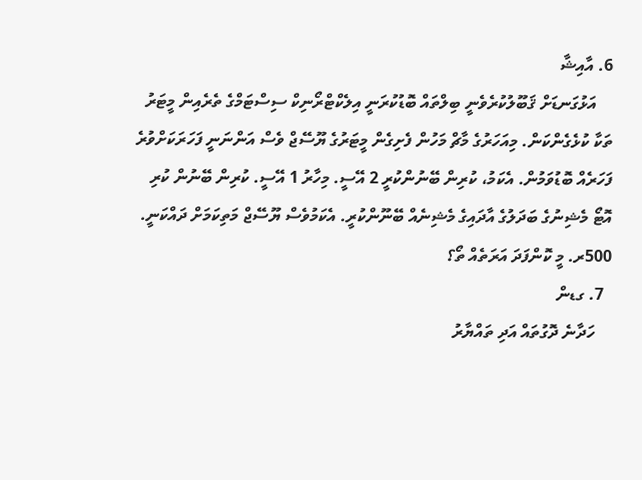6. އާއިޝާ
    އަޅުގަނޑަށް ޤަބޫލުކުރެވެނީ ބިލްތައް ބޮޑުކުރަނީ އިލެކްޓްރޯނިކް ސިސްޓަމްގެ ތެރެއިން މީޓަރު ތަކާ ކުޅެގެންކަން. މިއަހަރުގެ މާޗް މަހުން ފެށިގެން މީޓަރުގެ ޔޫސޭޖް ވެސް އަންނަނީ ފަހަރަކަށްވުރެ ފަހަރެއް ބޮޑުވަމުން. އެކަމު، ކުރިން ބޭނުންކުރީ 2 އޭސީ. މިހާރު 1 އޭސީ. ކުރިން ބޭނުން ކުރި އޮޓޯ މެޝިނުގެ ބަދަލުގެ އާދައިގެ މެޝިނެއް ބޭނޫންކުރީ. އެކަމުވެސް ޔޫސޭޖް މަތިކަމަށް ދައްކަނީ. 500ރ. މީ ކޮންފަދަ އަރަތެއް ތޯ؟
  7. ގޑން
    ހަދާނެ ދޮގުތައް އަދި ތައްޔާރު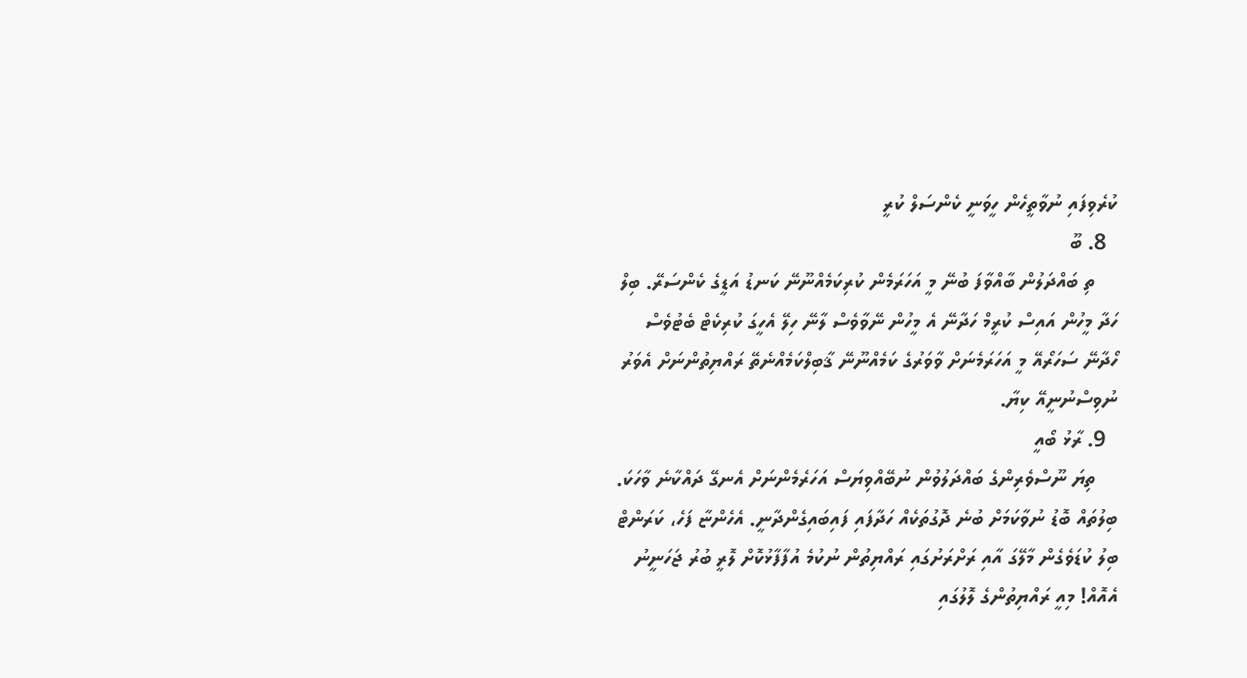ކުރެވިފައި ނުވާތީހެން ހީވަނީ ކެންސަލް ކުރީ
  8. ބޫ
    ތި ބައްދަލުން ބާއްވާފަ ބުނޭ މީ އަހަރަމެން ކުރިކަމެއްނޫނޭ ކަނޑު އަޑީގެ ކެންސަރޭ. ބިލް ހަދާ މީހުން އައިސް ކުރީމް ހަދާނޭ އެ މީހުން ނޭވާވެސް ލާނޭ ހިލޭ އެހީގަ ކުރިކެޓް ބެޓުވެސް ހޯދާނޭ ސަހަރޯއޭ މީ އަހަރަމެނަށް ވާވަރުގެ ކަމެއްނޫނޭ ޤާބިލްކަމެއްނެތޭ ރައްޔިތުންނަށް އެވަރު ނުވިސްނުނީއޭ ކިޔާ.
  9. ރާޅު ބޯއީ
    ތިޔަ ނޫސްވެރިންގެ ބައްދަލުވުން ނުބޭއްވިޔަސް އަހަރެމެންނަށް އެނގޭ ދައްކާނެ ވާހަކަ. ބިލުތައް ބޮޑު ނުވާކަމަށް ބުނެ ދޮގުތަކެއް ހަދާފައި ފައިބައިގެންދާނީ. އެހެންޏާ ފަހެ، ކަރަންޓް ބިލު ކުޑަވެގެން މާލޭގަ އާއި ރަށްރަށުގައި ރައްޔިތުން ނުކުމެ އުފާފާޅުކޮށް ލޮރީ ބުރު ޖަހަނީނު އެއޮއް! މިއީ ރައްޔިތުންގެ ލޮލުގައި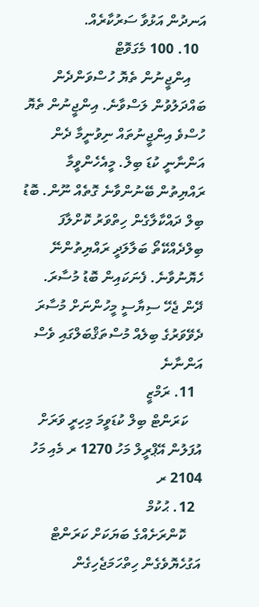އަނދުން އަޅުވާ ސަރުކާރެއް.
  10. 100 މެގަވޮޓް
    އިންޖީނުން ތެޔޮ ހުސްވަންދެން ބައްދަލުވުން ލަސްވާނެ. އިންޖީނުން ތެޔޮ ހުސްވެ އިންޖީނުތައް ނިވުނީމާ ދެން އަންނާނީ ކުޑަ ބިލް. މީއެހެންވީމާ ރައްޔިތުން ބޭނުންވާނެ ގޮތެއް ނޫން. ބޮޑު ބިލް ދައްކާލާގެން ހިތްވަރު ކޮށްލާފަ ބިލްދެއްކޭތޯ ބަލާލަދީ ރައްޔިތުންނޭ ހެޔޮނުވާނެ. ފެނަކައިން ބޮޑު މުސާރަ. ދޭން ޖެހޭ ސިޔާސީ މީހުންނަށް މުސާރަ ދެވޭވަރުގެ ބިލެއް މުސްތަޤްބަލްގައި ވެސް އަންނާނެ
  11. ރަމްޒީ
    ކަރަންޓް ބިލް ކުޑަވީމަ މިހިރީ ވަރަށް އުފަލުން އޭޕްރީލް މަހު 1270 ރ މެއި މަހު 2104 ރ
  12. ޙުކުމް
    ކޮންރަށެއްގެ ބަޔަކަށް ކަރަންޓް އަގުހެޔޮވެގެން ހިތްހަމަޖެހިގެން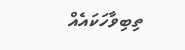ތިބިވާހަކައެއް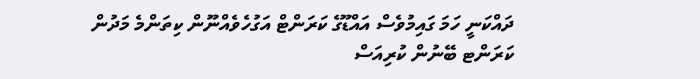ދައްކަނީ ހަމަ ގައިމުވެސް އައްޑޫގެ ކަރަންޓް އަގުހެވެއްނޫން ކިތަންމެ މަދުން ކަރަންޓ ބޭނުން ކުރިއަސް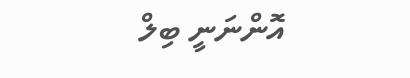އޮންނަނީ ބިލް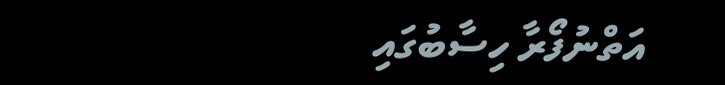އަތްނުފޯރާ ހިސާބުގައި